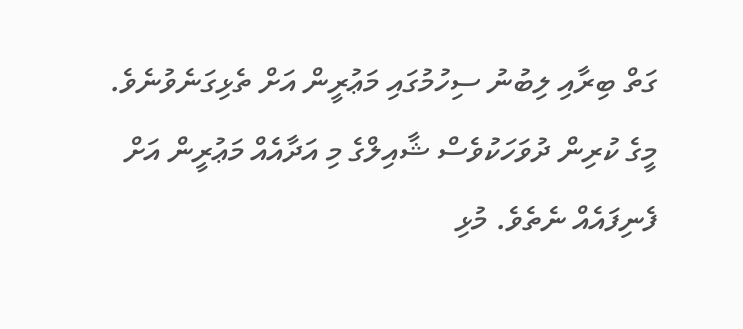ގަތް ބިރާއި ލިބުނު ސިހުމުގައި މަޢުރީން އަށް ތެޅިގަނެވުނެވެ. މީގެ ކުރިން ދުވަހަކުވެސް ޝާއިލްގެ މި އަދާއެއް މަޢުރީން އަށް ފެނިފައެއް ނެތެވެ. މުޅި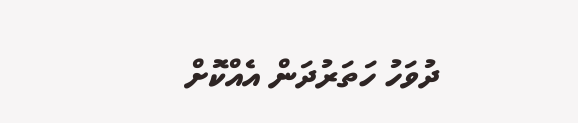ދުވަހު ހަތަރުދަން އެއްކޮށް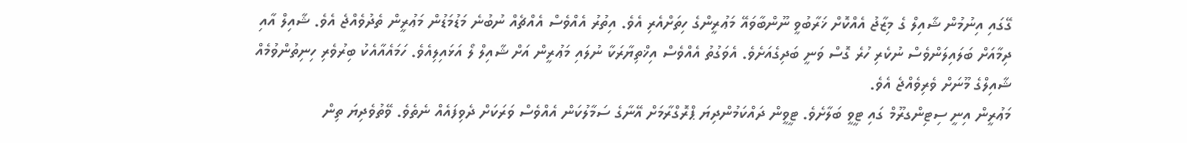ގޭގައި އިނުމުން ޝާއިލް ގެ މިޒާޖު އެއްކޮށް ޚަރާބުވީ ނޫންބާވައޭ މަޢުރީންގެ ހިތަށްއެރި އެވެ. އިތުރު އެއްވެސް އެއްޗެއް ނުބުނެ މަޑުމަޑުން މަޢުރީން ތެދުވެއްޖެ އެވެ. ޝާއިލް އާއި ދިމާއަށް ބަލައިލަންވެސް ނުކެރި ހުރެ ގޮސް ވަނީ ބަދިގެއަށެވެ. އެވަގުތު އެއްވެސް އިޚްތިޔާރަކާ ނުލައި މަޢުރީން އަށް ޝާއިލް ލޯ އަޅައިލިއެވެ. ހަމައެއާއެކު ބިރުވެރި ހިނިތުންވުމެއް ޝާއިލްގެ މޫނަށް ވެރިވެއްޖެ އެވެ.
މަޢުރީން އިނީ ސިޓިންގރޫމް ގައި ޓީވީ ބަލާށެވެ. ޓީވީން ދައްކަމުންދިޔަ ޕްރޮގްރާމަށް އޭނާގެ ސަމާލުކަން އެއްވެސް ވަރަކަށް ދެވިފައެއް ނެތެވެ. ވޭތުވެދިޔަ ތިން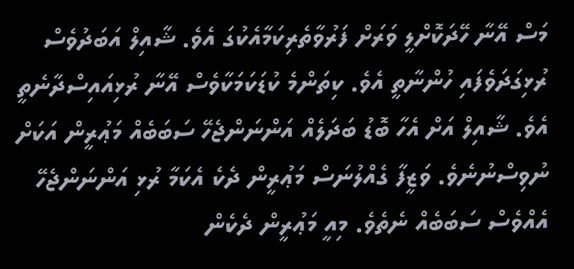މަސް އޭނާ ހޭދަކޮށްލީ ވަރަށް ފަރުވާތެރިކަމާއެކުގަ އެވެ. ޝާއިލް އަބަދުވެސް ރުޅިގަދަވެފައި ހުންނާތީ އެވެ. ކިތަންމެ ކުޑަކަމަކާވެސް އޭނާ ރުޅިއައިސްދާނެތީ އެވެ. ޝާއިލް އަށް އެހާ ބޮޑު ބަދަލެއް އަންނަންޖެހޭ ސަބަބެއް މަޢުރީން އަކަށް ނުވިސްނުނެވެ. ވަޒީފާ ގެއްލުނަސް މަޢުރީން ދެކެ އެކަމާ ރުޅި އަންނަންޖެހޭ އެއްވެސް ސަބަބެއް ނެތެވެ. މިއީ މަޢުރީން ދެކެން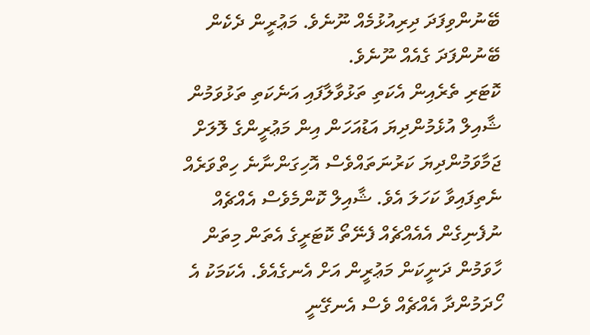ބޭނުންވިފަދަ ދިރިއުޅުމެއް ނޫނެވެ. މަޢުރީން ދެކެން ބޭނުންފަދަ ގެއެއް ނޫނެވެ.
ކޮޓަރި ތެރެއިން އެކަތި ތަޅުވާލާފައި އަނެކަތި ތަޅުވަމުން ޝާއިލް އުޅެމުންދިޔަ އަޑުއަހަން އިން މަޢުރީންގެ ލޮލަށް ޖަމާވަމުންދިޔަ ކަރުނަތައްވެސް އޮހިގަންނާނެ ހިތްވަރެއް ނެތިފައިވާ ކަހަލަ އެވެ. ޝާއިލް ކޮންމެވެސް އެއްޗެއް ނުފެނިގެން އެއެއްޗެއް ފެނޭތޯ ކޮޓަރީގެ އެތަން މިތަން ހާވަމުން ދަނީކަން މަޢުރީން އަށް އެނގެއެވެ. އެކަމަކު އެ ހޯދަމުންދާ އެއްޗެއް ވެސް އެނގޭނީ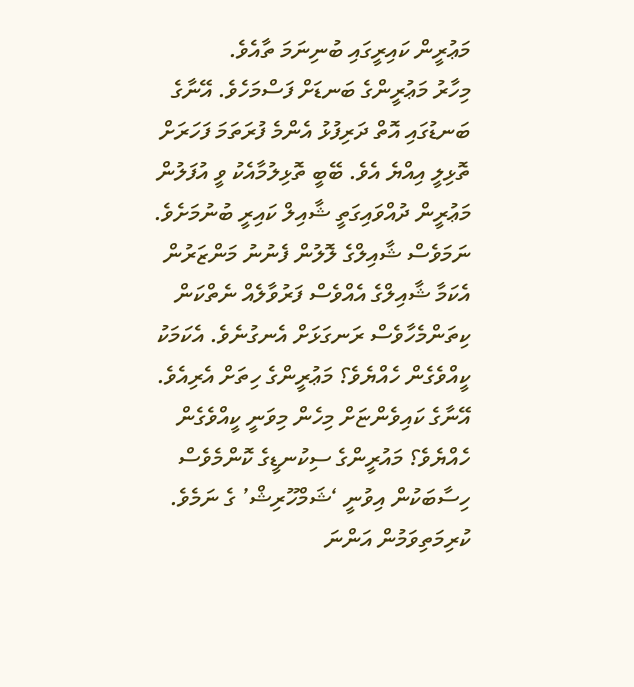މަޢުރީން ކައިރީގައި ބުނިނަމަ ތާއެވެ.
މިހާރު މަޢުރީންގެ ބަނޑަށް ފަސްމަހެވެ. އޭނާގެ ބަނޑުގައި އޮތް ދަރިފުޅު އެންމެ ފުރަތަމަ ފަހަރަށް ތޮޅިލީ އިއްޔެ އެވެ. ބޭބީ ތޮޅިލުމާއެކު ވީ އުފަލުން މަޢުރީން ދުއްވައިގަތީ ޝާއިލް ކައިރީ ބުނުމަށެވެ. ނަމަވެސް ޝާއިލްގެ ލޮލުން ފެނުނު މަންޒަރުން އެކަމާ ޝާއިލްގެ އެއްވެސް ފަރުވާލެއް ނެތްކަން ކިތަންމެހާވެސް ރަނގަޅަށް އެނގުނެވެ. އެކަމަކު ކީއްވެގެން ހެއްޔެވެ؟ މަޢުރީންގެ ހިތަށް އެރިއެވެ. އޭނާގެ ކައިވެންޏަށް މިހެން މިވަނީ ކީއްވެގެން ހެއްޔެވެ؟ މައުރީންގެ ސިކުނޑީގެ ކޮންމެވެސް ހިސާބަކުން އިވުނީ ‘ޝަމްހޫރިޝް’ ގެ ނަމެވެ. ކުރިމަތިވަމުން އަންނަ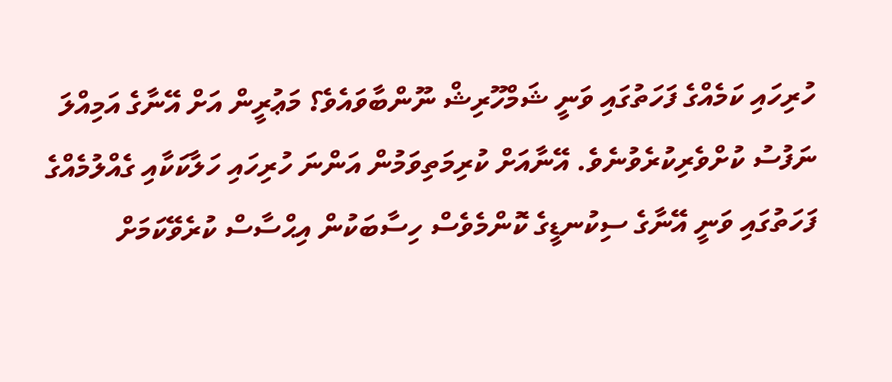ހުރިހައި ކަމެއްގެ ފަހަތުގައި ވަނީ ޝަމްހޫރިޝް ނޫންބާވައެވެ؟ މަޢުރީން އަށް އޭނާގެ އަމިއްލަ ނަފުސު ކުށްވެރިކުރެވުނެވެ. އޭނާއަށް ކުރިމަތިވަމުން އަންނަ ހުރިހައި ހަލާކަކާއި ގެއްލުމެއްގެ ފަހަތުގައި ވަނީ އޭނާގެ ސިކުނޑީގެ ކޮންމެވެސް ހިސާބަކުން އިޙްސާސް ކުރެވޭކަމަށް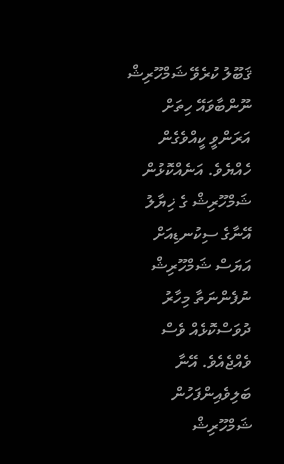ޤަބޫލު ކުރެވޭ ޝަމްހޫރިޝް ނޫންބާވައޭ ހިތަށް އަރަންވީ ކީއްވެގެން ހެއްޔެވެ. އަނެއްކޮޅުން ޝަމްހޫރިޝް ގެ ޚިޔާލު އޭނާގެ ސިކުނޑިއަށް އަޔަސް ޝަމްހޫރިޝް ނުފެންނަތާ މިހާރު ދުވަސްކޮޅެއް ވެސް ވެއްޖެއެވެ. އޭނާ ބަލިވެއިންފަހުން ޝަމްހޫރިޝް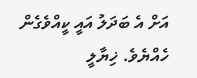އަށް އެ ބަދަލު އައީ ކީއްވެގެން ހެއްޔެވެ. ޚިޔާލީ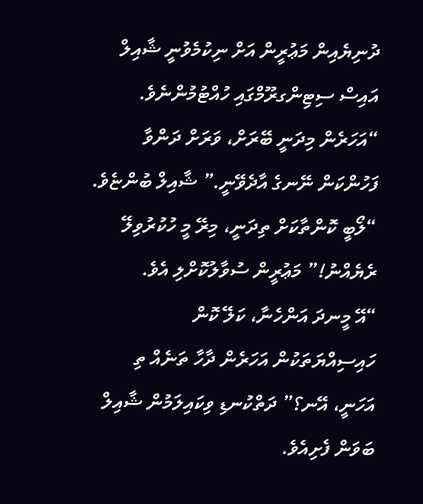ދުނިޔެއިން މަޢުރީން އަށް ނިކުމެވުނީ ޝާއިލް އައިސް ސިޓިންގރޫމްގައި ހުއްޓުމުންނެވެ.
“އަހަރެން މިދަނީ ބޭރަށް، ވަރަށް ދަންވާ ފަހުންކަން ނޭނގެ އާދެވޭނީ.” ޝާއިލް ބުންޏެވެ.
“ލޯބީ ކޮންތާކަށް ތިދަނީ، މިރޭ މީ ހުކުރުވިލޭ ރެޔެއްނު!” މަޢުރީން ސުވާލުކޮށްލި އެވެ.
“އޭ މީނދަ އަންހެނާ، ކަލޭ ކޮން ހައިސިއްޔަތަކުން އަހަރެން ދާހާ ތަނެއް ތި އަހަނީ، އޭނ؟” ދަތްކުނޑި ވިކައިލަމުން ޝާއިލް ބަވަން ފެށިއެވެ.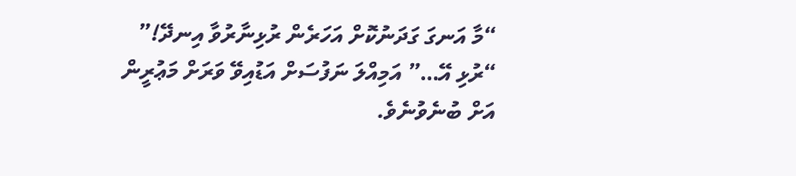“މާ އަނގަ ގަދަނުކޮށް އަހަރެން ރުޅިނާރުވާ އިނދޭ!”
“ރުޅި އޭ…” އަމިއްލަ ނަފުސަށް އަޑުއިވޭ ވަރަށް މަޢުރީން އަށް ބުނެވުނެވެ.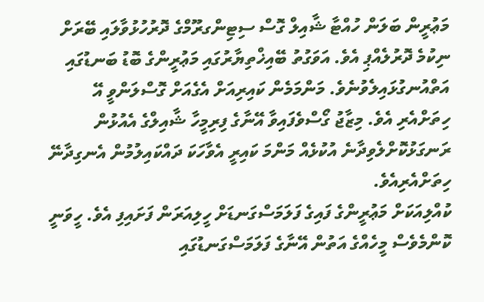މަޢުރީން ބަލަން ހުއްޓާ ޝާއިލް ގޮސް ސިޓިންގރޫމްގެ ދޮރުހުޅުވާލައި ބޭރަށް ނިކުމެ ދޮރުލެއްޕި އެވެ. އަވަގުތު ބޭއިޚްތިޔާރުގައި މަޢުރީންގެ ބޮޑު ބަނޑުގައި އަތްއުނގުޅައިލެވުނެވެ. މަންމަމެން ކައިރިއަށް އެގެއަށް ގޮސްލަންވީ އޭ ހިތަށްއެރި އެވެ. މިޒާޖު ގޯސްވެފައިވާ އޭނާގެ ފިރިމީހާ ޝާއިލްގެ އެއުޅުން ރަނގަޅުކޮށްލެވިދާނެ އުކުޅެއް މަންމަ ކައިރީ އެވާހަކަ ދައްކައިލުމުން އެނގިދާނޭ ހިތަށްއެރިއެވެ.
ކުއްލިއަކަށް މަޢުރީންގެ ފައިގެ ފަލަމަސްގަނޑަށް ހީލިއަރަން ފަށައިފި އެވެ. ހީވަނީ ކޮންމެވެސް މީހެއްގެ އަތުން އޭނާގެ ފަލަމަސްގަނޑުގައި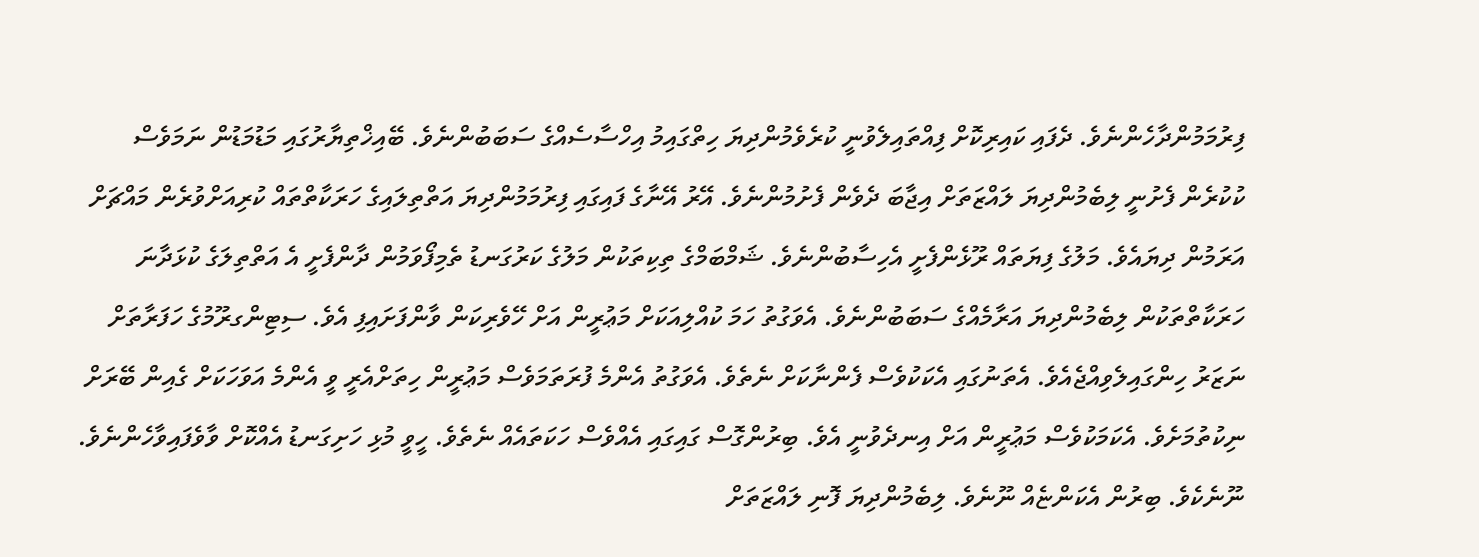ފިރުމަމުންދާހެންނެވެ. ދެފައި ކައިރިކޮށް ފިއްތައިލެވުނީ ކުރެވެމުންދިޔަ ހިތްގައިމު އިހްސާސެއްގެ ސަބަބުންނެވެ. ބޭއިޚްތިޔާރުގައި މަޑުމަޑުން ނަމަވެސް ކުކުރެން ފެށުނީ ލިބެމުންދިޔަ ލައްޒަތަށް އިޖާބަ ދެވެން ފެށުމުންނެވެ. އޭރު އޭނާގެ ފައިގައި ފިރުމަމުންދިޔަ އަތްތިލައިގެ ހަރަކާތްތައް ކުރިއަށްވުރެން މައްޗަށް އަރަމުން ދިޔައެވެ. މަލުގެ ފިޔަތައް ރޫޅެންފެށީ އެހިސާބުންނެވެ. ޝަމްބަމްގެ ތިކިތަކުން މަލުގެ ކަރުގަނޑު ތެމިފޯވަމުން ދާންފެށީ އެ އަތްތިލަގެ ކުޅަދާނަ ހަރަކާތްތަކުން ލިބެމުންދިޔަ އަރާމެއްގެ ސަބަބުންނެވެ. އެވަގުތު ހަމަ ކުއްލިއަކަށް މަޢުރީން އަށް ހޭވެރިކަން ވާންފަށައިފި އެވެ. ސިޓިންގރޫމުގެ ހަފަރާތަށް ނަޒަރު ހިންގައިލެވިއްޖެއެވެ. އެތަނުގައި އެކަކުވެސް ފެންނާކަށް ނެތެވެ. އެވަގުތު އެންމެ ފުރަތަމަވެސް މަޢުރީން ހިތަށްއެރީ ވީ އެންމެ އަވަހަކަށް ގެއިން ބޭރަށް ނިކުތުމަށެވެ. އެކަމަކުވެސް މަޢުރީން އަށް އިނދެވުނީ އެވެ. ބިރުންގޮސް ގައިގައި އެއްވެސް ހަކަތައެއް ނެތެވެ. ހީވީ މުޅި ހަށިގަނޑު އެއްކޮށް ވާވެފައިވާހެންނެވެ. ނޫނެކެވެ. ބިރުން އެކަންޏެއް ނޫނެވެ. ލިބެމުންދިޔަ ފޮނި ލައްޒަތަށް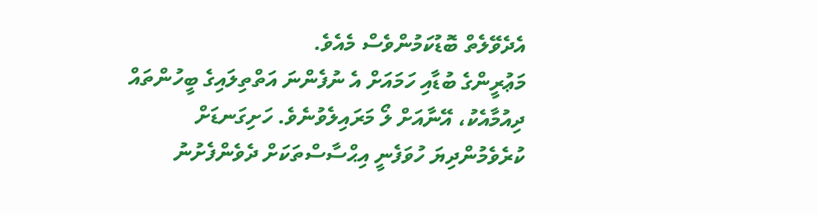އެދެވޭލެތް ބޮޑުކަމުންވެސް މެއެވެ.
މަޢުރީންގެ ބުޑާއި ހަމައަށް އެ ނުފެންނަ އަތްތިލައިގެ ބީހުންތައް ދިއުމާއެކު، އޭނާއަށް ލޯ މަރައިލެވުނެވެ. ހަށިގަނޑަށް ކުރެވެމުންދިޔަ ހުވަފެނީ އިޙްސާސްތަކަށް ދެވެންފެށުނު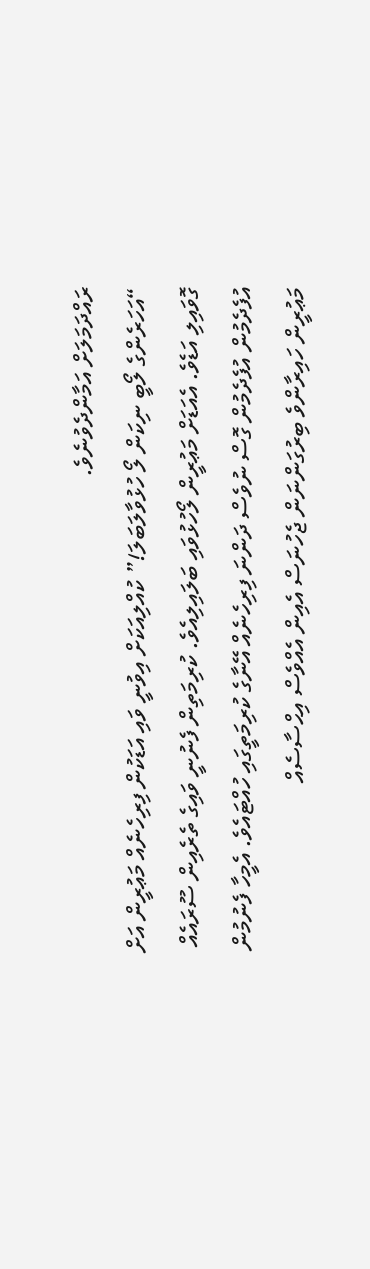ރައްދަމަލަށް އަމާންދެވުނެވެ.
“އަހަރެންގެ ލޯބީ ނިކަން ލޯ ހުޅުވާލަބަލަ!” ކުއްލިއަކަށް އިވުނީ ވައި އަޑަކުން ފިރިހެނެއް މަޢުރީން އަށް ގޮވައިލި އަޑެވެ. އެއަޑަށް މަޢުރީން ލޯހުޅުވައި ބަލައިލިއެވެ. ކުރިމަތިން ފެނުނީ ވައިގެ ތެރެއިން ސޫރައެއް އުފެދެމުން އުފެދެމުން ގޮސް ނުވެސް ދަންނަ ފިރިހެނެއް އޭނާގެ ކުރިމަތީގައި ހުއްޓައެވެ. އެމީހާ ފެނުމުން މަޢުރީން ހައިރާންވެ ބިރުގަންނަން ޖެހުނަސް އެއިން އެއްވެސް އިޙްސާސެއް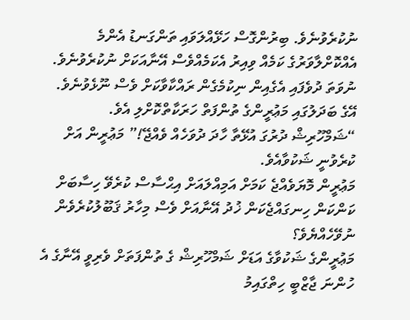ނުކުރެވުނެވެ. ބިރުންގޮސް ހަޅޭއްލަވައި ތަންގަނޑު އެންމެ އެއްކޮށްލާވަރުގެ ކަމެއް ވިއިރު އެކަމެއްވެސް އޭނާއަކަށް ނުކުރެވުނެވެ. ނުވަތަ ދުވެފައި އެގެއިން ނިކުމެގެން ރައްކާވާކަށް ވެސް ނޫޅެވުނެވެ.
އޭގެ ބަދަލުގައި މަޢުރީންގެ ތުންފަތް ހަރަކާތްކޮށްލި އެވެ.
“ޝަމްހޫރިޝް ދުރުގަ އުޅޭތާ ހާދަ ދުވަހެއް ވެއްޖޭ!” މަޢުރީން އަށް ކުރެވުނީ ޝަކުވާއެވެ.
މަޢުރީން މޮޔަވެއްޖެ ކަމަށް އަމިއްލައަށް އިޙްސާސް ކުރެވޭ ހިސާބަށް ކަންކަން ހިނގައްޖެކަން ޚުދު އޭނާއަށް ވެސް މިހާރު ޤަބޫލުކުރެވެން ނުވޭހެއްޔެވެ؟
މަޢުރީންގެ ޝަކުވާގެ އަޑަށް ޝަމްހޫރިޝް ގެ ތުންފަތަށް ވެރިވީ އޭނާގެ އެ ހުންނަ ޖާޒްބީ ހިތްގައިމު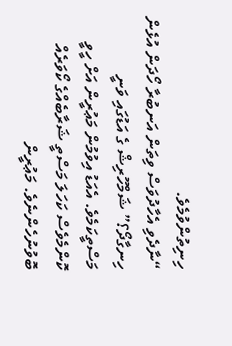ހިނިތުންވުމެވެ.
“ނާދެވި އެހާދުވަސް ވިތަން އަނބުރާ ހޯދަން އުޅެން ހިނގާދޯ؟” ޝަމްހޫރިޝް ގެ އަޑުގައި ވަނީ މަސްތީކަމެވެ. އެއަޑު އިވުމުން މަޢުރީން އަށް ހީވީ ކޮންމެވެސް ކަހަލަ މަސްތީ ޝަރާބެއްގެ ކޯވަރެއް ބޮވުނުހެންނެވެ. މަޢުރީން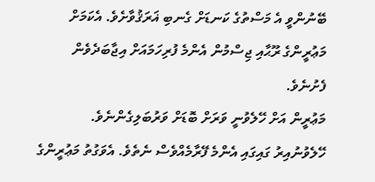ބޭނުންވީ އެ މަސްތުގެ ކަނޑަށް ގެނބި ޣަރަޤުވާށެވެ. އެކަމަށް މަޢުރީންގެ ރޫޙާއި ޖިސްމުން އެންމެ ފުރިހަމައަށް އިޖާބަދެވެން ފެށުނެވެ.
މަޢުރީން އަށް ހޭލެވުނީ ވަރަށް ބޮޑަށް ވަރުބަލިގެންނެވެ. ހޭލެވުނުއިރު ގައިގައި އެންމެ ފޭރާމެއްވެސް ނެތެވެ. އެވަގުތު މަޢުރީންގެ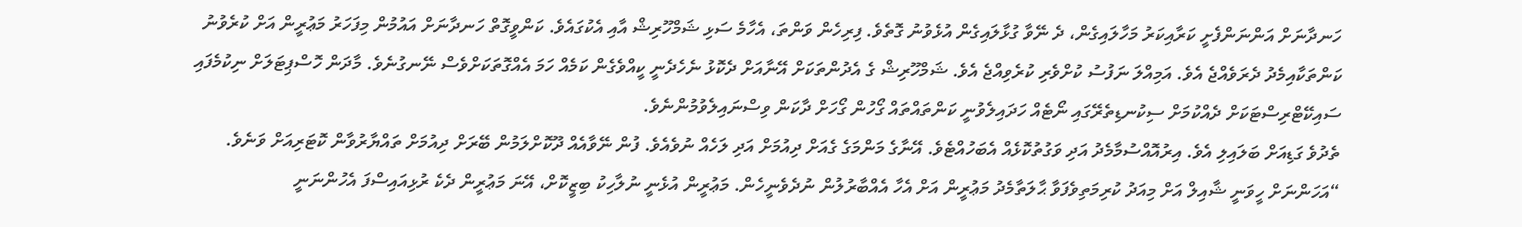ހަނދާނަށް އަންނަންފެށީ ކަރާއިކަރު މަހާލައިގެން، ދެ ނޭވާ ގުޅާލައިގެން އުޅެވުނު ގޮތެވެ. ފިރިހެން ވަންތަ، އެހާމެ ސަޅި ޝަމްހޫރިޝް އާއި އެކުގައެވެ. ކަންވީގޮތް ހަނދާނަށް އައުމުން މިފަހަރު މަޢުރީން އަށް ކުރެވުނު ކަންތަކާއިމެދު ދެރަވެއްޖެ އެވެ. އަމިއްލަ ނަފުސު ކުށްވެރި ކުރެވިއްޖެ އެވެ. ޝަމްހޫރިޝް ގެ އެދުންތަކަށް އޭނާއަށް ދެކޮޅު ނެހެދެނީ ކީއްވެގެން ކަމެއް ހަމަ އެއްގޮތަކަށްވެސް ނޭނގުނެވެ. މާދަން ހޮސްޕިޓަލަށް ނިކުމެފައި ސައިކޭޓްރިސްޓަކަށް ދެއްކުމަށް ސިކުނޑިތެރޭގައި ނޯޓެއް ހަދައިލެވުނީ ކަންތައްތައް ގޯހުން ގޯހަށް ދާކަން ވިސްނައިލެވުމުންނެވެ.
ތެދުވެ ގަޑިއަށް ބަލައިލި އެވެ. އިރުއޮއްސުމާމެދު އަދި ވަގުތުކޮޅެއް އެބަހުއްޓެވެ. އޭނާގެ މަންމަގެ ގެއަށް ދިއުމަށް އަދި ލަހެއް ނުވެއެވެ. ފުން ނޭވާއެއް ދޫކޮށްލަމުން ބޭރަށް ދިއުމަށް ތައްޔާރުވާން ކޮޓަރިއަށް ވަނެވެ.
“އަހަންނަށް ހީވަނީ ޝާއިލް އަށް މިއަދު ކުރިމަތިވެފަވާ ޙާލަތާމެދު މަޢުރީން އަށް އެހާ އެއްބާރުލުން ނުދެވެނީހެން. މަޢުރީން އުޅެނީ ނުލާހިކު ބިޒީކޮށް، އޭނަ މަޢުރީން ދެކެ ރުޅިއައިސްފަ އެހުންނަނީ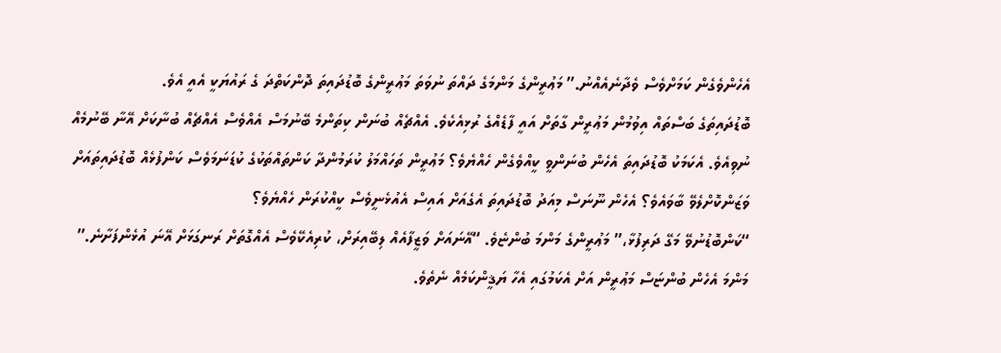އެހެންވެގެން ކަމަށްވެސް ވެދާނެއެއްނު.” މަޢުރީންގެ މަންމަގެ ދައްތަ ނުވަތަ މަޢުރީންގެ ބޮޑުދައިތަ ދޮންކަތްދަ ގެ ރައުޔަކީ އެއީ އެވެ.
ބޮޑުދައިތަގެ ބަސްތައް އިވުމުން މަޢުރީން ގާތަށް އައީ ފާޑެއްގެ ރުޅިއެކެވެ. އެއްޗެއް ބުނަން ކިތަންމެ ބޭނުމަސް އެއްވެސް އެއްޗެއް ބުނާކަށް އޭނާ ބޭނުމެއް ނުވިއެވެ. އެކަމަކު ބޮޑުދައިތަ އެހެން ބުނަންވީ ކީއްވެގެން ހެއްޔެވެ؟ މަޢުރީން ތަހައްމަލު ކުރަމުންދާ ކަންތައްތަކުގެ ކުޑަނަމަވެސް ކަންފުޅެއް ބޮޑުދައިތައަށް ވަޒަންކޮށްލެވޭ ބާވައެވެ؟ އެހެން ނޫނަސް މިއަދު ބޮޑުދައިތަ އެގެއަށް އައިސް އެއުޅެނީވެސް ކީއްކުރަން ހެއްޔެވެ؟
“ކަންބޮޑުނުވޭ މަގޭ ދަރިފުޅާ،” މަޢުރީންގެ މަންމަ ބުންޏެވެ. “އޭނައަށް ވަޒީފާއެއް ލިބޭއިރަށް، ކުރިއެކޭވެސް އެއްގޮތަށް ރަނގަޅަށް އޭނަ އުޅެންފަށާނެ.”
މަންމަ އެހެން ބުންޏަސް މަޢުރީން އަށް އެކަމުގައި އެހާ ޔަޤީންކަމެއް ނެތެވެ.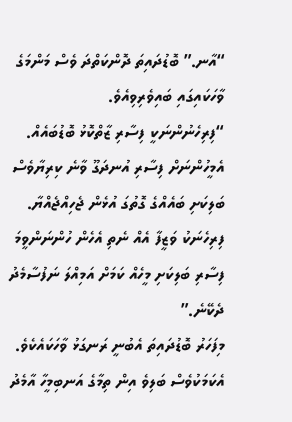“އާނ.” ބޮޑުދައިތަ ދޮންކަތްދަ ވެސް މަންމަގެ ވާހަކައިގައި ބައިވެރިވިއެވެ.
“ފިރިހެނުންނަކީ ފިސާރި ޒާތްކޮޅު ބޮޑުބައެއް. އެމީހުންނަށް ފިސާރި އުނދަގޫ ވާނެ ކިރިޔާވެސް ބަލިކަށި ބައެއްގެ ގޮތުގަ އުޅެން ޖެހިއްޖެއްޔާ. ފިރިހެނަކު ވަޒީފާ އެއް ނެތި އެހެން ހުންނަންވީމަ ފިސާރި ބަލިކަށި މީހެއް ކަމަށް އަމިއްލަ ނަފުސާމެދު ދެކޭނެ.”
މިފަހަރު ބޮޑުދައިތަ އެބުނީ ރަނގަޅު ވާހަކައެކެވެ. އެކަމަކުވެސް ބަލިވެ އިން ތިމާގެ އަނބިމީހާ އާމެދު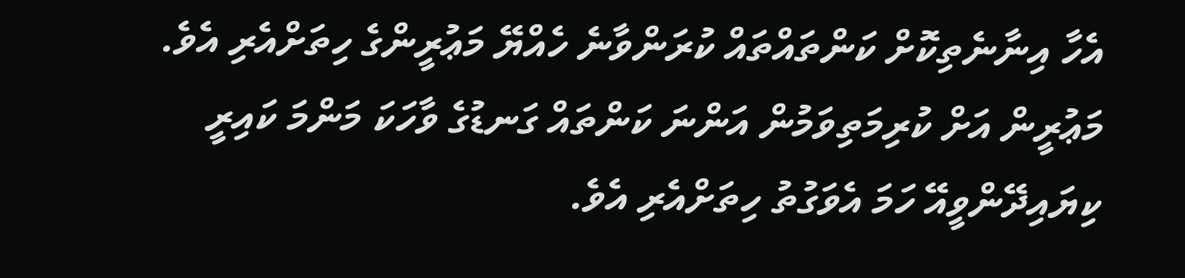އެހާ އިނާނެތިކޮށް ކަންތައްތައް ކުރަންވާނެ ހެއްޔޭ މަޢުރީންގެ ހިތަށްއެރި އެވެ.
މަޢުރީން އަށް ކުރިމަތިވަމުން އަންނަ ކަންތައް ގަނޑުގެ ވާހަކަ މަންމަ ކައިރީ ކިޔައިދޭންވީއޭ ހަމަ އެވަގުތު ހިތަށްއެރި އެވެ.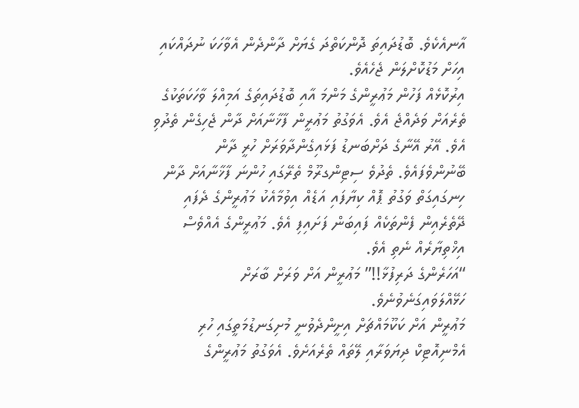އާނއެކެވެ. ބޮޑުދައިތަ ދޮންކަތްދަ ގެޔަށް ދާންދެން އެވާހަކަ ނުދައްކައި އިހަށް މަޑުކޮށްލަން ޖެހެއެވެ.
އިރުކޮޅެއް ފަހުން މަޢުރީންގެ މަންމަ އާއި ބޮޑުދައިތަގެ އަމިއްލަ ވާހަކަތަކުގެ ތެރެއަށް ވަދެއްޖެ އެވެ. އެވަގުތު މަޢުރީން ފާޚާނާއަށް ދާން ޖެހިގެން ތެދުވި އެވެ. އޭރު އޭނާގެ ދަށްބަނޑު ފަޅައިގެންދާވަރަށް ހުރީ ދާން ބޭނުންވެފައެވެ. ތެދުވެ ސިޓިންގރޫމް ތެރޭގައި ހުންނަ ފާޚާނާއަށް ދާން ހިނގައިގަތް ވަގުތު ޕޮއް ކިޔާފައި އަޑެއް އިވުމާއެކު މަޢުރީންގެ ދެފައި ދޭތެރެއިން ފެންތަކެއް ފައިބަން ފަށައިފި އެވެ. މަޢުރީންގެ އެއްވެސް އިޚްތިޔާރެއް ނެތި އެވެ.
“އަހަރެންގެ ދަރިފުޅާ!!” މަޢުރީން އަށް ވަރަށް ބާރަށް ހަޅޭއްލަވައިގަނެވުނެވެ.
މަޢުރީން އަށް ކަކޫމައްޗަށް އިށީންދެވުނީ މުށިގަނޑުމަތީގައި ހުރި އެމްނިއޮޓިކް ދިޔަވަރާއި ލޭތައް ތެރެއަށެވެ. އެވަގުތު މަޢުރީންގެ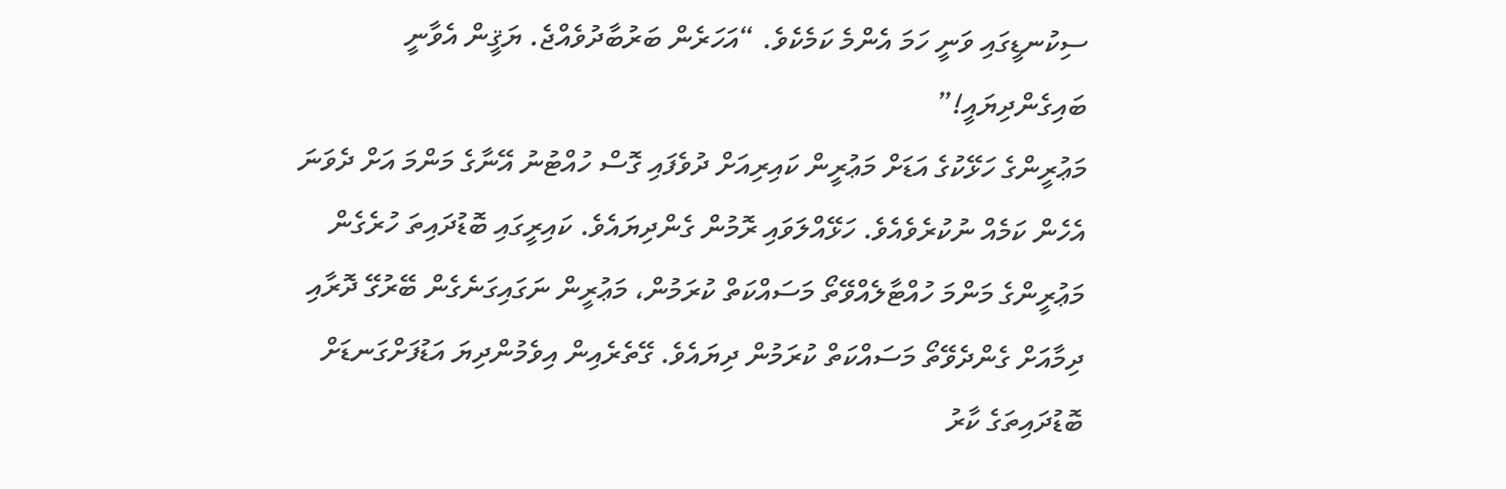ސިކުނޑީގައި ވަނީ ހަމަ އެންމެ ކަމެކެވެ. “އަހަރެން ބަރުބާދުވެއްޖެ. ޔަޤީން އެވާނީ ބައިގެންދިޔައީ!”
މަޢުރީންގެ ހަޅޭކުގެ އަޑަށް މަޢުރީން ކައިރިއަށް ދުވެފައި ގޮސް ހުއްޓުނު އޭނާގެ މަންމަ އަށް ދެވަނަ އެހެން ކަމެއް ނުކުރެވެއެވެ. ހަޅޭއްލަވައި ރޮމުން ގެންދިޔައެވެ. ކައިރީގައި ބޮޑުދައިތަ ހުރެގެން މަޢުރީންގެ މަންމަ ހުއްޓާލެއްވޭތޯ މަސައްކަތް ކުރަމުން، މަޢުރީން ނަގައިގަނެގެން ބޭރުގޭ ދޮރާއި ދިމާއަށް ގެންދެވޭތޯ މަސައްކަތް ކުރަމުން ދިޔައެވެ. ގޭތެރެއިން އިވެމުންދިޔަ އަޑުފަށްގަނޑަށް ބޮޑުދައިތަގެ ކާރު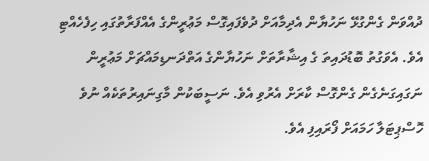ދުއްވަން ގެންގުޅޭ ނަހުޔާން އެދިމާއަށް ދުވެފައިގޮސް މަޢުރީންގެ އެއްފަރާތުގައި ހިފެހެއްޓި އެވެ. އެވަގުތު ބޮޑުދައިތަ ގެ އިޝާރާތަށް ނަހުޔާންގެ އަތްދަނޑިމައްޗަށް މަޢުރީން ނަގައިގަނެގެން ގެންގޮސް ކާރަށް އެރުވި އެވެ. ނަސީބަކުން މާގިނައިރުތަކެއް ނުވެ ހޮސްޕިޓަލާ ހަމައަށް ފޯރައިފި އެވެ.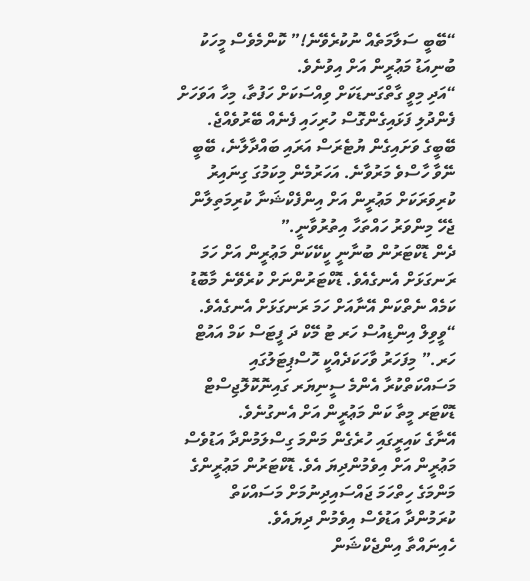“ބޭބީ ސަލާމަތެއް ނުކުރެވޭނެ!” ކޮންމެވެސް މީހަކު ބުނިއަޑު މަޢުރީން އަށް އިވުނެވެ.
“އަދި މިވީ ގާތްގަނޑަކަށް ވިއްސަކަށް ހަފުތާ، މިހާ އަވަހަށް ފެންދުލި ފަޅައިގެންގޮސް ހުރިހައި ފެނެއް ބޭރުވެއްޖެ. ބޭބީގެ ވަށައިގެން ޔުޓެރަސް އަރައި ބައްދާލާނެ، ބޭބީ ނޭވާ ހާސްވެ މަރުވާނެ. އަހަރުމެން މިކަމުގަ ގިނައިރު ކުރިވަރަކަށް މަޢުރީން އަށް އިންފެކްޝަނާ ކުރިމަތިލާން ޖެހޭ މިންވަރު ހައްތަހާ އިތުރުވާނީ.”
ދެން ޑޮކްޓަރުން ބުނާނީ ކީކޭކަން މަޢުރީން އަށް ހަމަ ރަނގަޅަށް އެނގެއެވެ. ޑޮކްޓަރުންނަށް ކުރެވޭނެ މާބޮޑު ކަމެއް ނެތްކަން އޭނާއަށް ހަމަ ރަނގަޅަށް އެނގެއެވެ.
“ވީވިލް އިންޑިއުސް ހަރ ޓު މޭކް ދަ ފީޓަސް ކަމް އައުޓް ހަރ.” މިފަހަރު ވާހަކަދެއްކީ ހޮސްޕިޓަލުގައި މަސައްކަތްކުރާ އެންމެ ސީނިޔަރ ގައިނޮކޮލޮޖިސްޓް ޑޮކްޓަރ މީތާ ކަން މަޢުރީން އަށް އެނގުނެވެ.
އޭނާގެ ކައިރީގައި ހުރެގެން މަންމަ ގިސްލަމުންދާ އަޑުވެސް މަޢުރީން އަށް އިވެމުންދިޔަ އެވެ. ޑޮކްޓަރުން މަޢުރީންގެ މަންމަގެ ހިތްހަމަ ޖައްސައިދިނުމަށް މަސައްކަތް ކުރަމުންދާ އަޑުވެސް އިވެމުން ދިޔައެވެ.
ހެއިނައްތާ އިންޖެކްޝަން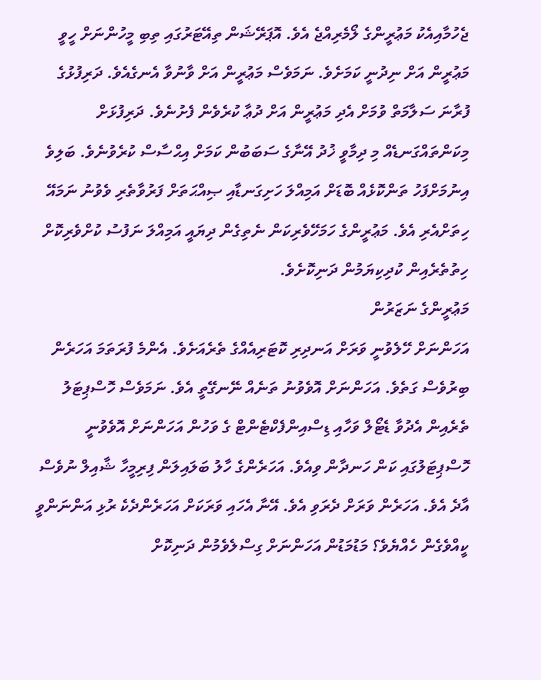ޖެހުމާއިއެކު މަޢުރީންގެ ލޯމެރިއްޖެ އެވެ. އޮޕަރޭޝަން ތިއޭޓަރުގައި ތިބި މީހުންނަށް ހީވީ މަޢުރީން އަށް ނިދުނީ ކަމަށެވެ. ނަމަވެސް މަޢުރީން އަށް ވާނުވާ އެނގެއެވެ. ދަރިފުޅުގެ ފުރާނަ ސަލާމަތް ވުމަށް އެދި މަޢުރީން އަށް ދުޢާ ކުރެވެން ފެށުނެވެ. ދަރިފުޅަށް މިކަންތައްގަނޑެއް މި ދިމާވީ ޚުދު އޭނާގެ ސަބަބުން ކަމަށް އިޙްސާސް ކުރެވުނެވެ. ބަލިވެ އިނުމަށްފަހު ތަންކޮޅެއް ބޮޑަށް އަމިއްލަ ހަށިގަނޑާއި ޞިއްޙަތަށް ފަރުވާތެރި ވެވުނު ނަމައޭ ހިތަށްއެރި އެވެ. މަޢުރީންގެ ހަމަހޭވެރިކަން ނެތިގެން ދިޔައީ އަމިއްލަ ނަފުސު ކުށްވެރިކޮށް ހިތުތެރެއިން ކުދިކިޔަމުން ދަނިކޮށެވެ.
މަޢުރީންގެ ނަޒަރުން
އަހަންނަށް ހޭލެވުނީ ވަރަށް އަނދިރި ކޮޓަރިއެއްގެ ތެރެއަށެވެ. އެންމެ ފުރަތަމަ އަހަރެން ބިރުވެސް ގަތެވެ. އަހަންނަށް އޮވެވުނު ތަނެއް ނޭނގޭތީ އެވެ. ނަމަވެސް ހޮސްޕިޓަލު ތެރެއިން އެދުވާ ޑެޓޯލް ވަހާއި ޑިސްއިންފެކްޓެންޓް ގެ ވަހުން އަހަންނަށް އޮވެވުނީ ހޮސްޕިޓަލުގައި ކަން ހަނދާން ވިއެވެ. އަހަރެންގެ ހާލު ބަލައިލަން ފިރިމީހާ ޝާއިލް ނުވެސް އާދެ އެވެ. އަހަރެން ވަރަށް ދެރަވި އެވެ. އޭނާ އެހައި ވަރަކަށް އަހަރެންދެކެ ރުޅި އަންނަންވީ ކީއްވެގެން ހެއްޔެވެ؟ މަޑުމަޑުން އަހަންނަށް ގިސްލެވެމުން ދަނިކޮށް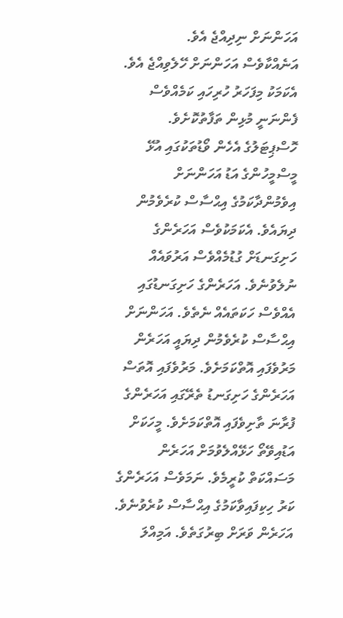އަހަންނަށް ނިދިއްޖެ އެވެ.
އަނެއްކާވެސް އަހަންނަށް ހޭލެވިއްޖެ އެވެ. އެކަމަކު މިފަހަރު ހުރިހައި ކަމެއްވެސް ފެންނަނީ މުޅިން ތަފާތުކޮށެވެ. ހޮސްޕިޓަލުގެ އެހެން ވޯޑުތަކުގައި އުޅޭ މީސްމީހުންގެ އަޑު އަހަންނަށް އިވެމުންދާކަމުގެ އިޙްސާސް ކުރެވެމުން ދިޔައެވެ. އެކަމަކުވެސް އަހަރެންގެ ހަށިގަނޑަށް ގުޑުމެއްވެސް އަރުވައެއް ނުލެވުނެވެ. އަހަރެންގެ ހަށިގަނޑުގައި އެއްވެސް ހަކަތައެއް ނެތެވެ. އަހަންނަށް އިޙްސާސް ކުރެވެމުން ދިޔައީ އަހަރެން މަރުވެފައި އޮތްކަމަށެވެ. މަރުވެފައި އޮތަސް އަހަރެންގެ ހަށިގަނޑު ތެރޭގައި އަހަރެންގެ ފުރާނަ ތާށިވެފައި އޮތްކަމަށެވެ. މީހަކަށް އަޑުއިވޭތޯ ހަޅޭއްލެވުމަށް އަހަރެން މަސައްކަތް ކުރީމެވެ. ނަމަވެސް އަހަރެންގެ ކަރު ހިކިފައިވާކަމުގެ އިޙްސާސް ކުރެވުނެވެ. އަހަރެން ވަރަށް ބިރުގަތެވެ. އަމިއްލަ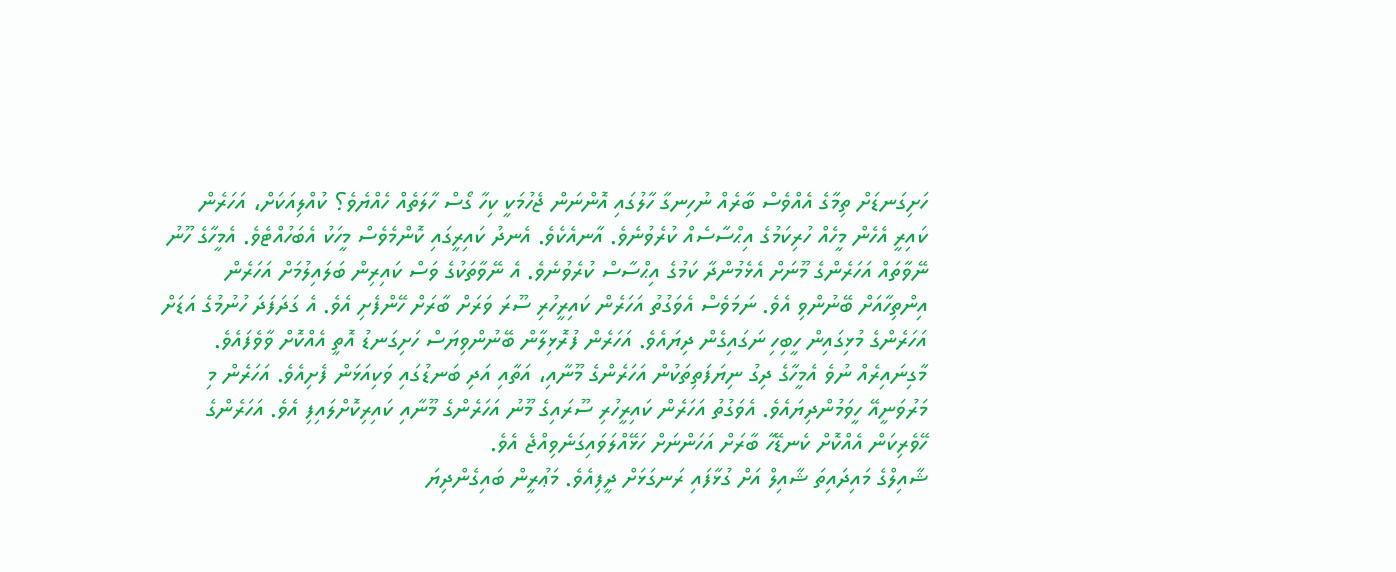ހަށިގަނޑަށް ތިމާގެ އެއްވެސް ބާރެއް ނުހިނގާ ހާލުގައި އޮންނަން ޖެހުމަކީ ކިހާ ގޯސް ހާލަތެއް ހެއްޔެވެ؟ ކުއްލިއަކަށް، އަހަރެން ކައިރީ އެހެން މީހެއް ހުރިކަމުގެ އިޙްސާސެއް ކުރެވުނެވެ. އާނއެކެވެ. އެނދު ކައިރީގައި ކޮންމެވެސް މީހަކު އެބަހުއްޓެވެ. އެމީހާގެ ހޫނު ނޭވާތައް އަހަރެންގެ މޫނަށް އެޅެމުންދާ ކަމުގެ އިޙްސާސް ކުރެވުނެވެ. އެ ނޭވާތަކުގެ ވަސް ކައިރިން ބަލައިލުމަށް އަހަރެން އިންތިހާއަށް ބޭނުންވި އެވެ. ނަމަވެސް އެވަގުތު އަހަރެން ކައިރީހުރި ސޫރަ ވަރަށް ބާރަށް ހޭންފެށި އެވެ. އެ ގަދަފަދަ ހުނުމުގެ އަޑަށް އަހަރެންގެ މުޅިގައިން ހީބިހި ނަގައިގެން ދިޔައެވެ. އަހަރެން ފުރޮޅިލާން ބޭނުންވިޔަސް ހަށިގަނޑު އޮތީ އެއްކޮށް ވާވެފައެވެ. މާގިނައިރެއް ނުވެ އެމީހާގެ ދިގު ނިޔަފަތިތަކުން އަހަރެންގެ މޫނާއި، އަތާއި އަދި ބަނޑުގައި ވަކިއަޅަން ފެށިއެވެ. އަހަރެން މި މަރުވަނީއޭ ހީވަމުންދިޔައެވެ. އެވަގުތު އަހަރެން ކައިރީހުރި ސޫރައިގެ މޫނު އަހަރެންގެ މޫނާއި ކައިރިކޮށްލައިފި އެވެ. އަހަރެންގެ ހޭވެރިކަން އެއްކޮށް ކެނޑޭހާ ބާރަށް އަހަންނަށް ހަޅޭއްލަވައިގަނެވިއްޖެ އެވެ.
ޝާއިލްގެ މައިދައިތަ ޝާއިލް އަށް ގުޅާފައި ރަނގަޅަށް ދީފިއެވެ. މަޢުރީން ބައިގެންދިޔަ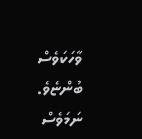ވާހަކަވެސް ބުންޏެވެ. ނަމަވެސް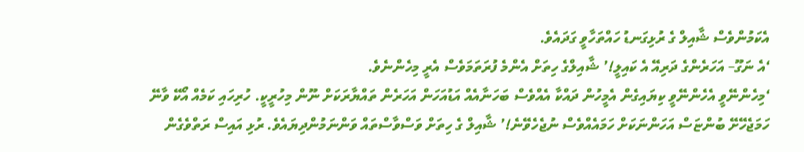އެކަމުންވެސް ޝާއިލް ގެ ރުޅިގަނޑު ހައްތަހާވީ ގަދައެވެ.
‘އެ ނަގޫ– އަހަރެންގެ ދަރިއޭ އެ ކައިލީ!’ ޝާއިލްގެ ހިތަށް އެންމެ ފުރަތަމަވެސް އެރީ މިހެންނެވެ.
‘މިހެންނޭވީ އެހެންނޭވީ ކިޔައިގެން އެމީހުން ދައްކާ އެއްވެސް ބަހަނާއެއް އަޑުއަހަން އަހަރެން ތައްޔާރަކަށް ނޫން މިހުރީކީ. ހުރިހައި ކަމެއް އޯކޭ ވާނޭ ހަމަޖެހޭށޭ ބުންޏަސް އަހަންނަކަށް ހަމައެއްވެސް ނުޖެހެވޭނެ!’ ޝާއިލް ގެ ހިތަށް ވަސްވާސްތައް ވަންނަމުންދިޔައެވެ. ރުޅި އައިސް ރަތްވެގެން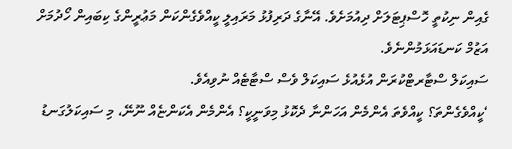ގެއިން ނިކުތީ ހޮސްޕިޓަލަށް ދިއުމަށެވެ. އޭނާގެ ދަރިފުޅު މަރައިލީ ކީއްވެގެންކަން މަޢުރީންގެ ކިބައިން ހޯދުމަށް އަޒުމް ކަނޑައަޅަމުންނެވެ.
ސައިކަލް ސްޓާރޓްކުރަން އުޅެއުޅެ ސައިކަލް ވެސް ސްޓާޓެއް ނުވިއެވެ.
‘ކީއްވެގެންތަ؟ ކީއްވެތަ އެންމެން އަހަންނާ ދެކޮޅު މިވަނީކީ؟ އެންމެން އެކަންޏެއް ނޫނޭ، މި ސައިކަލުގަނޑު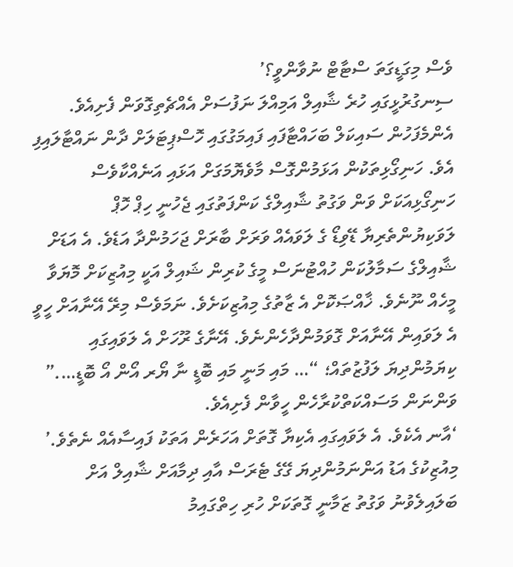ވެސް މިގަޑީގަތަ ސްޓާޓް ނުވާންވީ؟’
ސިނގުރުޅީގައި ހުރެ ޝާއިލް އަމިއްލަ ނަފުސަށް އެއްޗެތިގޮވަން ފެށިއެވެ. އެންމެފަހުން ސައިކަލް ބަހައްޓާފައި ފައިމަގުގައި ހޮސްޕިޓަލަށް ދާން ނައްޓާލައިފި އެވެ. ހަނިގޯޅިތަކުން އަޅަމުންގޮސް މާވެޔޮމަގަށް އަޅައި އަނެއްކާވެސް ހަނިގޯޅިއަކަށް ވަން ވަގުތު ޝާއިލްގެ ކަންފަތުގައި ޖެހުނީ ހިޕް ހޮޕް ލަވަކިޔުންތެރިޔާ ޑޭވިޑޯ ގެ ލަވައެއް ވަރަށް ބާރަށް ޖަހަމުންދާ އަޑެވެ. އެ އަޑަށް ޝާއިލްގެ ސަމާލުކަން ހުއްޓުނަސް މީގެ ކުރިން ޝައިލް އަކީ މިއުޒިކަށް މޮޔަވާ މީހެއް ނޫނެވެ. ޚާއްޞަކޮށް އެ ޒާތުގެ މިއުޒިކަށެވެ. ނަމަވެސް މިރޭ އޭނާއަށް ހީވީ އެ ލަވައިން އޭނާއަށް ގޮވަމުންދާހެންނެވެ. އޭނާގެ ރޫހަށް އެ ލަވައިގައި ކިޔަމުންދިޔަ ލަފުޒުތައް؛ “… މައި މަނީ މައި ބޮޑީ ނާ ޔޯރ އޯން އޯ ބޮޑީ….” ވަންނަން މަސައްކަތްކުރާހެން ހީވާން ފެށިއެވެ.
‘އާނ އެކެވެ. އެ ލަވައިގައި އެކިޔާ ގޮތަށް އަހަރެން އަތަކު ފައިސާއެއް ނެތެވެ.’
މިއުޒިކުގެ އަޑު އަންނަމުންދިޔަ ގޭގެ ޓެރަސް އާއި ދިމާއަށް ޝާއިލް އަށް ބަލައިލެވުނު ވަގުތު ޒަމާނީ ގޮތަކަށް ހުރި ހިތްގައިމު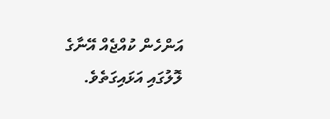އަންހެން ކުއްޖެއް އޭނާގެ ލޮލުގައި އަޅައިގަތެވެ.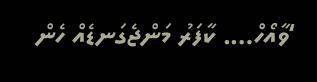‘ވާއޯހް…. ކާފަރު މަންޖެގަނޑެއް ހެން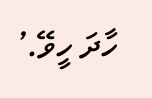ހާދަ ހީވޭ.’